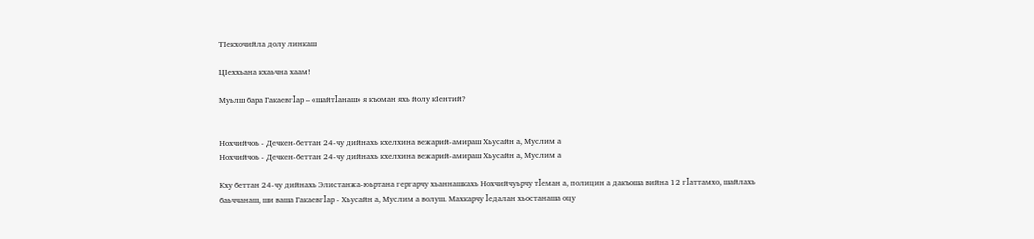ТIекхочийла долу линкаш

ЦIеххьана кхаьчна хаам!

Муьлш бара ГакаевгΙар – «шайтΙанаш» я къоман яхь йолу кIентий?


Нохчийчоь - Дечкен-беттан 24-чу дийнахь кхелхина вежарий-амираш Хьусайн а, Муслим а
Нохчийчоь - Дечкен-беттан 24-чу дийнахь кхелхина вежарий-амираш Хьусайн а, Муслим а

Кху беттан 24-чу дийнахь Элистанжа-юьртана гергарчу хьаннашкахь Нохчийчуьрчу тΙеман а, полицин а дакъоша вийна 12 гΙаттамхо, шайлахь баьччанаш, ши ваша ГакаевгΙар - Хьусайн а, Муслим а волуш. Махкарчу Ιедалан хьостанаша оцу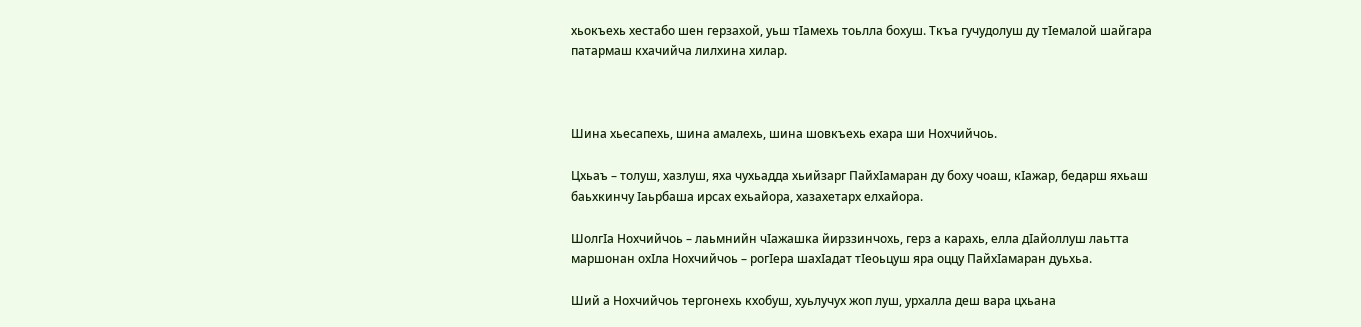хьокъехь хестабо шен герзахой, уьш тIамехь тоьлла бохуш. Ткъа гучудолуш ду тΙемалой шайгара патармаш кхачийча лилхина хилар.



Шина хьесапехь, шина амалехь, шина шовкъехь ехара ши Нохчийчоь.

Цхьаъ – толуш, хазлуш, яха чухьадда хьийзарг ПайхΙамаран ду боху чоаш, кΙажар, бедарш яхьаш баьхкинчу Ιаьрбаша ирсах ехьайора, хазахетарх елхайора.

ШолгΙа Нохчийчоь – лаьмнийн чΙажашка йирззинчохь, герз а карахь, елла дΙайоллуш лаьтта маршонан охΙла Нохчийчоь – рогΙера шахΙадат тΙеоьцуш яра оццу ПайхΙамаран дуьхьа.

Ший а Нохчийчоь тергонехь кхобуш, хуьлучух жоп луш, урхалла деш вара цхьана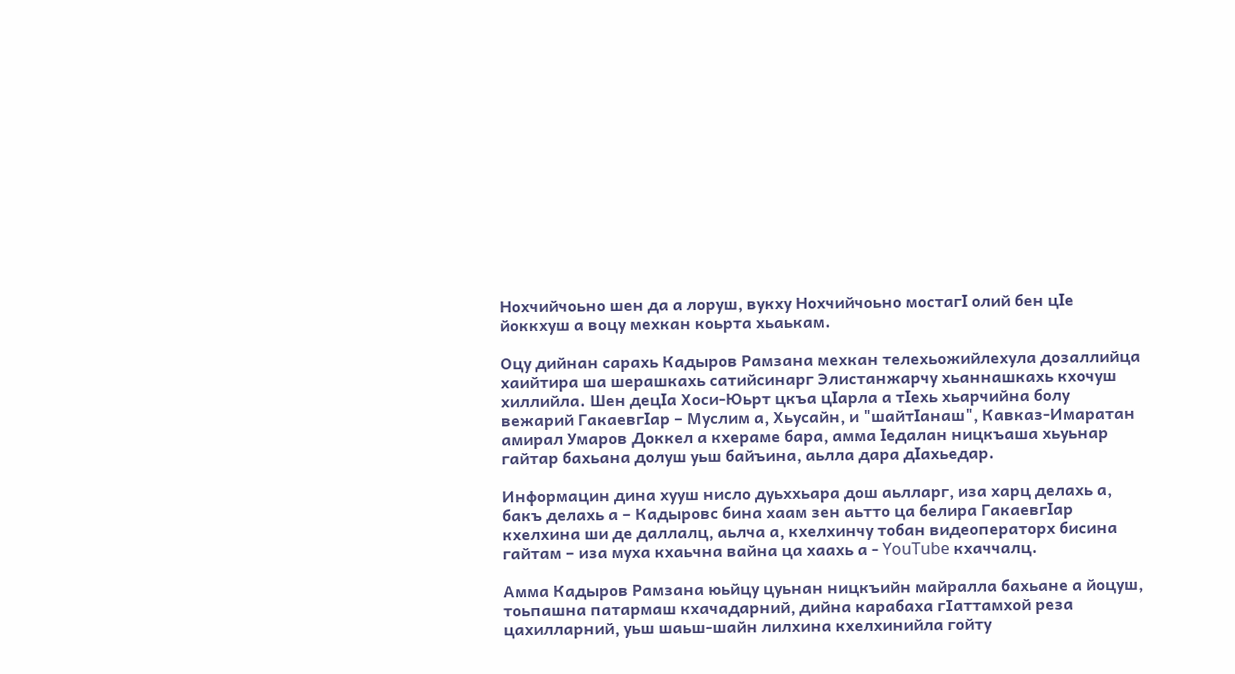Нохчийчоьно шен да а лоруш, вукху Нохчийчоьно мостагΙ олий бен цΙе йоккхуш а воцу мехкан коьрта хьаькам.

Оцу дийнан сарахь Кадыров Рамзана мехкан телехьожийлехула дозаллийца хаийтира ша шерашкахь сатийсинарг Элистанжарчу хьаннашкахь кхочуш хиллийла. Шен децΙа Хоси-Юьрт цкъа цΙарла а тΙехь хьарчийна болу вежарий ГакаевгΙар – Муслим а, Хьусайн, и "шайтΙанаш", Кавказ-Имаратан амирал Умаров Доккел а кхераме бара, амма Ιедалан ницкъаша хьуьнар гайтар бахьана долуш уьш байъина, аьлла дара дΙахьедар.

Информацин дина хууш нисло дуьххьара дош аьлларг, иза харц делахь а, бакъ делахь а – Кадыровс бина хаам зен аьтто ца белира ГакаевгΙар кхелхина ши де даллалц, аьлча а, кхелхинчу тобан видеоператорх бисина гайтам – иза муха кхаьчна вайна ца хаахь а - YouTube кхаччалц.

Амма Кадыров Рамзана юьйцу цуьнан ницкъийн майралла бахьане а йоцуш, тоьпашна патармаш кхачадарний, дийна карабаха гIаттамхой реза цахилларний, уьш шаьш-шайн лилхина кхелхинийла гойту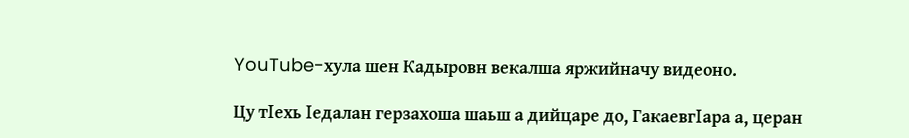YouTube-хула шен Кадыровн векалша яржийначу видеоно.

Цу тΙехь Ιедалан герзахоша шаьш а дийцаре до, ГакаевгΙара а, церан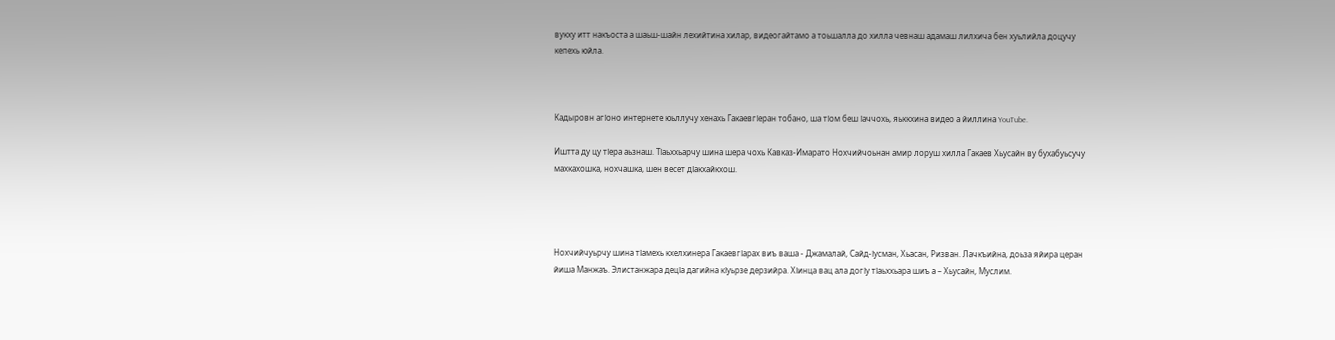вукху итт накъоста а шаьш-шайн лехийтина хилар, видеогайтамо а тоьшалла до хилла чевнаш адамаш лилхича бен хуьлийла доцучу кепехь юйла.



Кадыровн агΙоно интернете юьллучу хенахь ГакаевгΙеран тобано, ша тΙом беш Ιаччохь, яьккхина видео а йиллина YouTube.

Иштта ду цу тΙера аьзнаш. ТΙаьххьарчу шина шера чохь Кавказ-Имарато Нохчийчоьнан амир лоруш хилла Гакаев Хьусайн ву бухабуьсучу махкахошка, нохчашка, шен весет дΙакхайкхош.




Нохчийчуьрчу шина тΙамехь кхелхинера ГакаевгΙарах виъ ваша - Джамалай, Сайд-Ιусман, Хьасан, Ризван. Лачкъийна, доьза яйира церан йиша Манжаъ. Элистанжара децΙа дагийна кΙуьрзе дерзийра. ХΙинца вац ала догΙу тΙаьххьара шиъ а – Хьусайн, Муслим.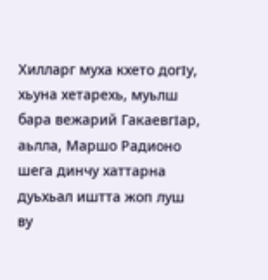Хилларг муха кхето догΙу, хьуна хетарехь, муьлш бара вежарий ГакаевгΙар, аьлла, Маршо Радионо шега динчу хаттарна дуьхьал иштта жоп луш ву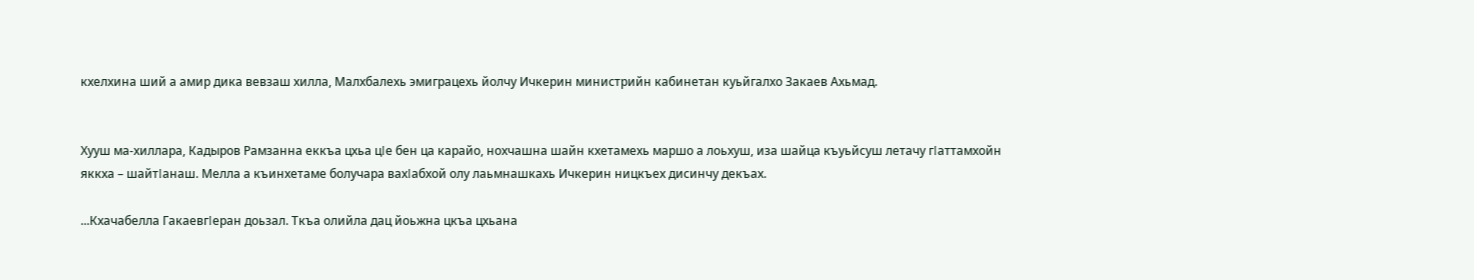кхелхина ший а амир дика вевзаш хилла, Малхбалехь эмиграцехь йолчу Ичкерин министрийн кабинетан куьйгалхо Закаев Ахьмад.


Хууш ма-хиллара, Кадыров Рамзанна еккъа цхьа цΙе бен ца карайо, нохчашна шайн кхетамехь маршо а лоьхуш, иза шайца къуьйсуш летачу гΙаттамхойн яккха – шайтΙанаш. Мелла а къинхетаме болучара вахΙабхой олу лаьмнашкахь Ичкерин ницкъех дисинчу декъах.

...Кхачабелла ГакаевгΙеран доьзал. Ткъа олийла дац йоьжна цкъа цхьана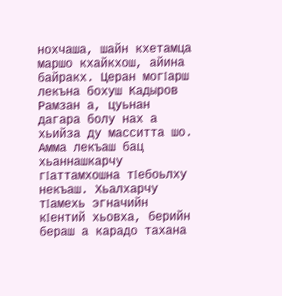нохчаша, шайн кхетамца маршо кхайкхош, айина байракх. Церан могΙарш лекъна бохуш Кадыров Рамзан а, цуьнан дагара болу нах а хьийза ду масситта шо. Амма лекъаш бац хьаннашкарчу гΙаттамхошна тΙебоьлху некъаш. Хьалхарчу тΙамехь эгначийн кΙентий хьовха, берийн бераш а карадо тахана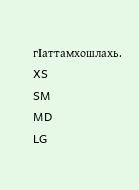гΙаттамхошлахь.
XS
SM
MD
LG